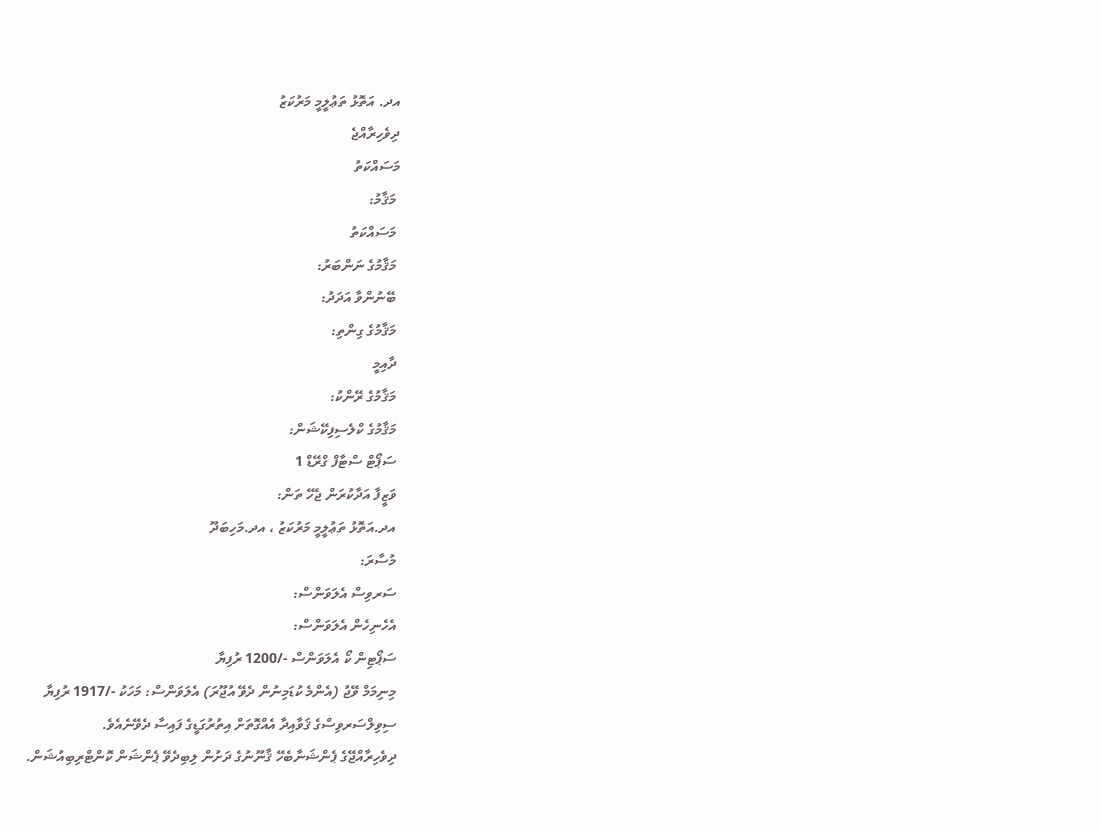އދ. އަތޮޅު ތަޢުލީމީ މަރުކަޒު
ދިވެހިރާއްޖެ
މަސައްކަތު
 މަޤާމު:
 މަސައްކަތު
 މަޤާމުގެ ނަންބަރު:
 ބޭނުންވާ އަދަދު:
 މަޤާމުގެ ގިންތި:
 ދާއިމީ
 މަޤާމުގެ ރޭންކު:
 މަޤާމުގެ ކްލެސިފިކޭޝަން:
 ސަޕޯޓް ސްޓާފް ގްރޭޑް 1
 ވަޒީފާ އަދާކުރަން ޖެހޭ ތަން:
 އދ.އަތޮޅު ތަޢުލީމީ މަރުކަޒު ، އދ.މަހިބަދޫ
 މުސާރަ:
 ސަރވިސް އެލަވަންސް:
 އެހެނިހެން އެލަވަންސް:
 ސަޕޯޓިން ކޯ އެލަވަންސް -/1200 ރުފިޔާ
 މިނިމަމް ވޭޖު (އެންމެ ކުޑަމިނުން ދެވޭ އުޖޫރަ) އެލަވަންސް: މަހަކު -/1917 ރުފިޔާ
 ސިވިލްސަރވިސްގެ ޤަވާއިދާ އެއްގޮތަށް އިތުރުގަޑީގެ ފައިސާ ދެވޭނެއެވެ.
 ދިވެހިރާއްޖޭގެ ޕެންޝަނާބެހޭ ޤާނޫނުގެ ދަށުން ލިބިދެވޭ ޕެންޝަން ކޮންޓްރިބިއުޝަން.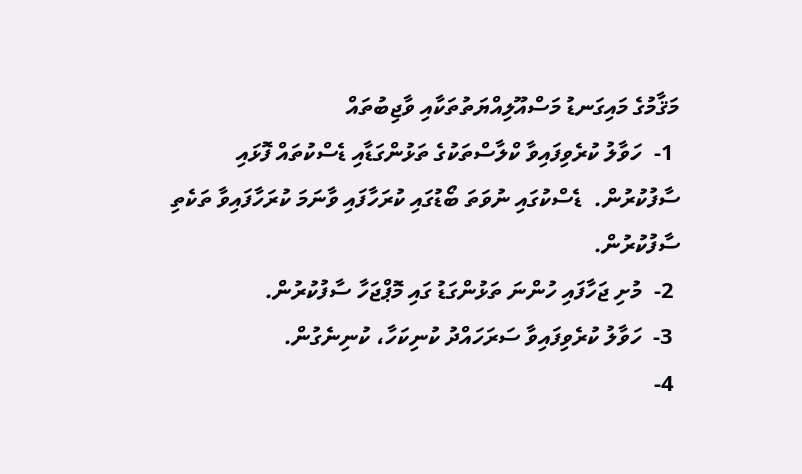މަޤާމުގެ މައިގަނޑު މަސްއޫލިއްޔަތުތަކާއި ވާޖިބުތައް
 1-  ހަވާލު ކުރެވިފައިވާ ކްލާސްތަކުގެ ތަޅުންގަޑާއި ޑެސްކުތައް ފޮޅައި ސާފުކުރުން.  ޑެސްކުގައި ނުވަތަ ބޯޑުގައި ކުރަހާފައި ވާނަމަ ކުރަހާފައިވާ ތަކެތި ސާފުކުރުން.
 2-  މުށި ޖަހާފައި ހުންނަ ތަޅުންގަޑު ގައި މޮޕްޖަހާ ސާފުކުރުން.
 3-  ހަވާލު ކުރެވިފައިވާ ސަރަހައްދު ކުނިކަހާ، ކުނިނެގުން.
 4-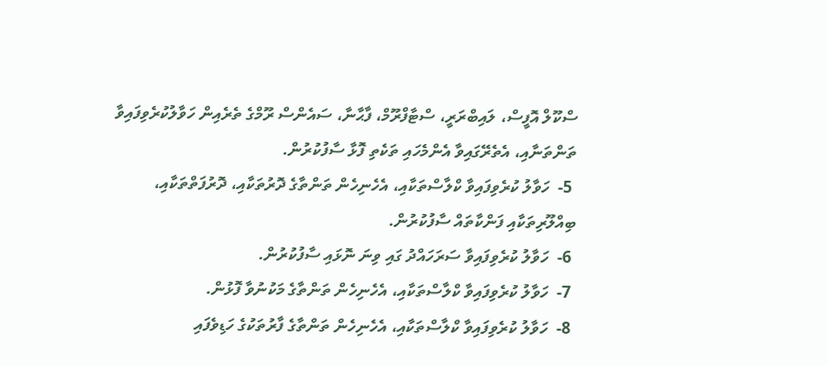ސްކޫލް އޮފީސް، ލައިބްރަރީ، ސްޓާފްރޫމް، ފާޙާނާ، ސައެންސް ރޫމްގެ ތެރެއިން ހަވާލުކުރެވިފައިވާ ތަންތަނާއި، އެތެރޭގައިވާ އެންމެހައި ތަކެތި ފޮޅާ ސާފުކުރުން.
 5-  ހަވާލު ކުރެވިފައިވާ ކްލާސްތަކާއި، އެހެނިހެން ތަންތާގެ ދޮރުތަކާއި، ދޮރުފަތްތަކާއި، ބިއްލޫރިތަކާއި ފަންކާތައް ސާފުކުރުން.
 6-  ހަވާލު ކުރެވިފައިވާ ސަރަހައްދު ގައި ވިނަ ނޮޅައި ސާފުކުރުން.
 7-  ހަވާލު ކުރެވިފައިވާ ކްލާސްތަކާއި، އެހެނިހެން ތަންތާގެ މަކުނުވާ ފޮޅުން.
 8-  ހަވާލު ކުރެވިފައިވާ ކްލާސްތަކާއި، އެހެނިހެން ތަންތާގެ ފާރުތަކުގެ ހަޑިވެފައި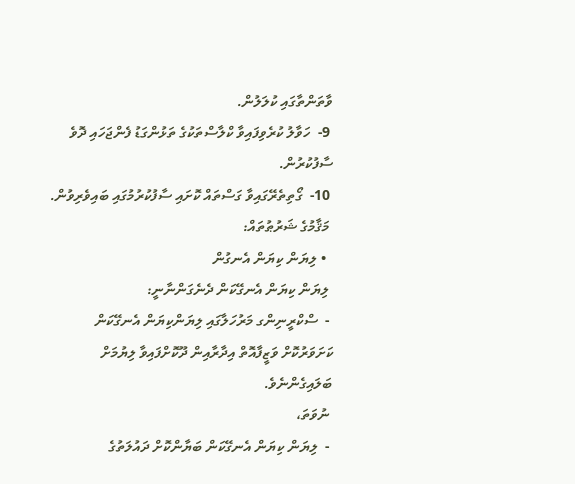ވާތަންތާގައި ކުލަލުން.
 9-  ހަވާލު ކުރެވިފައިވާ ކްލާސްތަކުގެ ތަޅުންގަޑު ފެންޖަހައި ދޮވެ ސާފުކުރުން.
 10-  ގޯތިތެރޭގައިވާ ގަސްތައް ކޮށައި ސާފުކުރުމުގައި ބައިވެރިވުން.
 މަޤާމުގެ ޝަރުޠުތައް:
  • ލިޔަން ކިޔަން އެނގުން
 ލިޔަން ކިޔަން އެނގޭކަން ދެނެގަންނާނީ:
 -  ސްކްރީނިންގ މަރުހަލާގައި ލިޔަންކިޔަން އެނގޭކަން ކަށަވަރުކޮށް ވަޒީފާއޮތް އިދާރާއިން ދޫކޮށްފައިވާ ލިޔުމަށް ބަލައިގެންނެވެ.
 ނުވަތަ،
 -  ލިޔަން ކިޔަން އެނގޭކަން ބަޔާންކޮށް ދައުލަތުގެ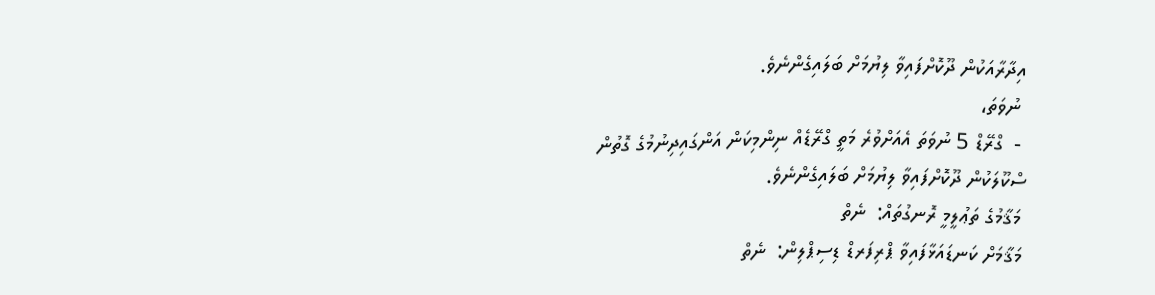އިދާރާއަކުން ދޫކޮށްފައިވާ ލިޔުމަށް ބަލައިގެންނެވެ.
 ނުވަތަ،
 -  ގްރޭޑް 5 ނުވަތަ އެއަށްވުރެ މަތީ ގްރޭޑެއް ނިންމިކަން އަންގައިދިނުމުގެ ގޮތުން ސްކޫލަކުން ދޫކޮށްފައިވާ ލިޔުމަށް ބަލައިގެންނެވެ.
 މަޤާމުގެ ތަޢުލީމީ ރޮނގުތައް:  ނެތް
 މަޤާމަށް ކަނޑައަޅާފައިވާ ޕްރިފަރޑް ޑިސިޕްލިން:  ނެތް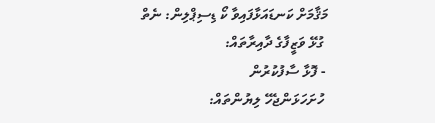މަޤާމަށް ކަނޑައަޅާފައިވާ ކޯ ޑިސިޕްލިން: ނެތް
 ގުޅޭ ވަޒީފާގެ ދާއިރާތައް:
 - ފޮޅާ ސާފުކުރުން
 ހުށަހަޅަންޖެހޭ ލިޔުންތައް: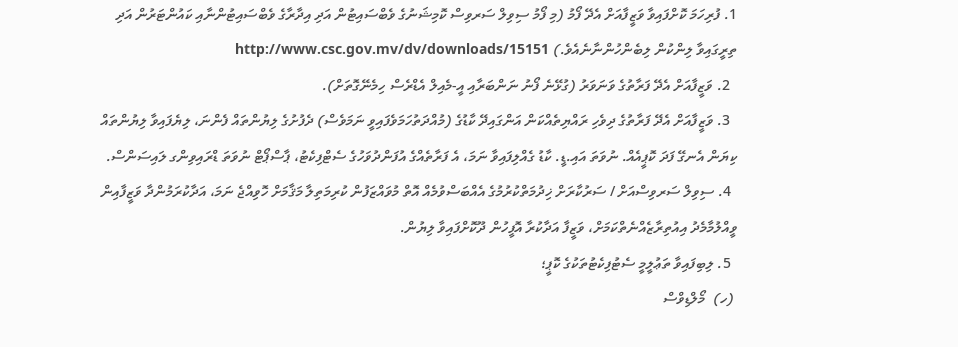1. ފުރިހަމަ ކޮށްފައިވާ ވަޒީފާއަށް އެދޭ ފޯމު (މި ފޯމު ސިވިލް ސަރވިސް ކޮމިޝަނުގެ ވެބްސައިޓުން އަދި އިދާރާގެ ވެބްސައިޓުންނާއި ކައުންޓަރުން އަދި ތިރީގައިވާ ލިންކުން ލިބެންހުންނާނެއެވެ.) http://www.csc.gov.mv/dv/downloads/15151
  2. ވަޒީފާއަށް އެދޭ ފަރާތުގެ ވަނަވަރު (ގުޅޭނެ ފޯނު ނަންބަރާއި އީ-މެއިލް އެޑްރެސް ހިމެނޭގޮތަށް).
  3. ވަޒީފާއަށް އެދޭ ފަރާތުގެ ދިވެހި ރައްޔިތެއްކަން އަންގައިދޭ ކާޑުގެ (މުއްދަތުހަމަވެފައިވީ ނަމަވެސް) ދެފުށުގެ ލިޔުންތައް ފެންނަ، ލިޔެފައިވާ ލިޔުންތައް ކިޔަން އެނގޭ ފަދަ ކޮޕީއެއް. ނުވަތަ އައި.ޑީ. ކާޑު ގެއްލިފައިވާ ނަމަ، އެ ފަރާތެއްގެ އުފަންދުވަހުގެ ސެޓްފިކެޓު، ޕާސްޕޯޓް ނުވަތަ ޑްރައިވިންގ ލައިސަންސް.
  4. ސިވިލް ސަރވިސްއަށް / ސަރުކާރަށް ޚިދުމަތްކުރުމުގެ އެއްބަސްވުމެއް އޮތް މުވައްޒަފުން ކުރިމަތިލާ މަޤާމަށް ހޮވިއްޖެ ނަމަ، އަދާކުރަމުންދާ ވަޒީފާއިން ވީއްލުމާމެދު އިއުތިރާޒެއްނެތްކަމަށް، ވަޒީފާ އަދާކުރާ އޮފީހުން ދޫކޮށްފައިވާ ލިޔުން.
  5. ލިބިފައިވާ ތަޢުލީމީ ސެޓުފިކެޓުތަކުގެ ކޮޕީ؛
 (ހ)  މޯލްޑިވްސް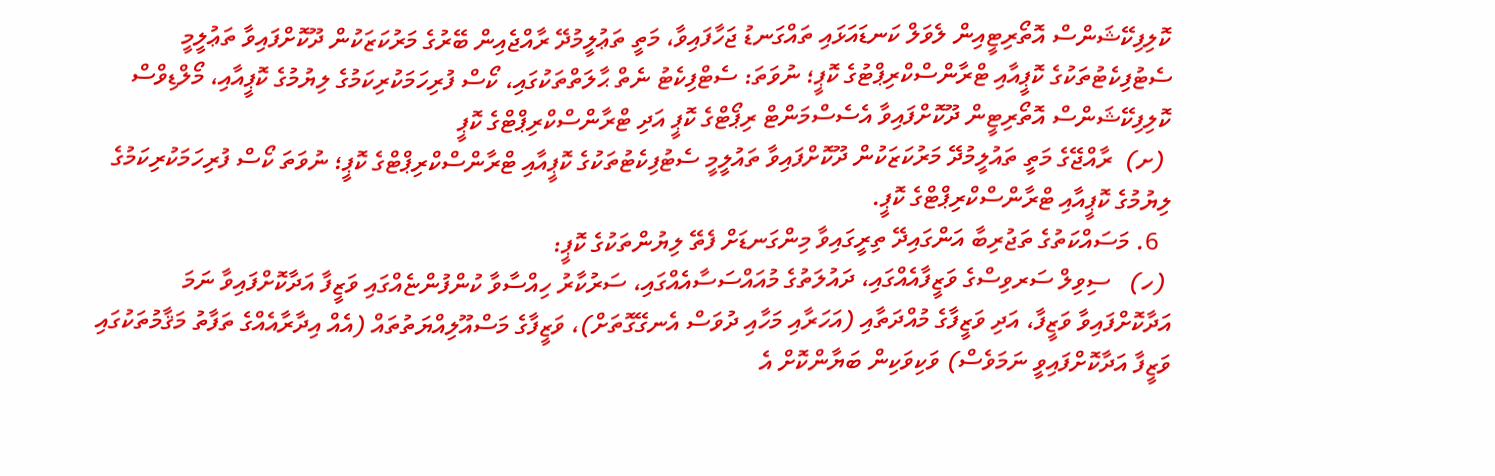ކޮލިފިކޭޝަންސް އޮތޯރިޓީއިން ލެވަލް ކަނޑައަޅައި ތައްގަނޑު ޖަހާފައިވާ، މަތީ ތަޢުލީމުދޭ ރާއްޖެއިން ބޭރުގެ މަރުކަޒަކުން ދޫކޮށްފައިވާ ތަޢުލީމީ ސެޓުފިކެޓުތަކުގެ ކޮޕީއާއި ޓްރާންސްކްރިޕްޓުގެ ކޮޕީ؛ ނުވަތަ: ސެޓްފިކެޓު ނެތް ޙާލަތްތަކުގައި، ކޯސް ފުރިހަމަކުރިކަމުގެ ލިޔުމުގެ ކޮޕީއާއި، މޯލްޑިވްސް ކޮލިފިކޭޝަންސް އޮތޯރިޓީން ދޫކޮށްފައިވާ އެސެސްމަންޓް ރިޕޯޓްގެ ކޮޕީ އަދި ޓްރާންސްކްރިޕްޓްގެ ކޮޕީ
 (ށ)  ރާއްޖޭގެ މަތީ ތައުލީމުދޭ މަރުކަޒަކުން ދޫކޮށްފައިވާ ތައުލީމީ ސެޓުފިކެޓުތަކުގެ ކޮޕީއާއި ޓްރާންސްކްރިޕްޓްގެ ކޮޕީ؛ ނުވަތަ ކޯސް ފުރިހަމަކުރިކަމުގެ ލިޔުމުގެ ކޮޕީއާއި ޓްރާންސްކްރިޕްޓްގެ ކޮޕީ.
  6. މަސައްކަތުގެ ތަޖުރިބާ އަންގައިދޭ ތިރީގައިވާ މިންގަނޑަށް ފެތޭ ލިޔުންތަކުގެ ކޮޕީ:
 (ހ)   ސިވިލް ސަރވިސްގެ ވަޒީފާއެއްގައި، ދައުލަތުގެ މުއައްސަސާއެއްގައި، ސަރުކާރު ހިއްސާވާ ކުންފުންޏެއްގައި ވަޒީފާ އަދާކޮށްފައިވާ ނަމަ އަދާކޮށްފައިވާ ވަޒީފާ، އަދި ވަޒީފާގެ މުއްދަތާއި (އަހަރާއި މަހާއި ދުވަސް އެނގޭގޮތަށް)، ވަޒީފާގެ މަސްއޫލިއްޔަތުތައް (އެއް އިދާރާއެއްގެ ތަފާތު މަޤާމުތަކުގައި ވަޒީފާ އަދާކޮށްފައިވީ ނަމަވެސް) ވަކިވަކިން ބަޔާންކޮށް އެ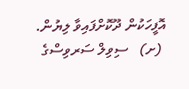އޮފީހަކުން ދޫކޮށްފައިވާ ލިޔުން.
 (ށ)   ސިވިލް ސަރވިސްގެ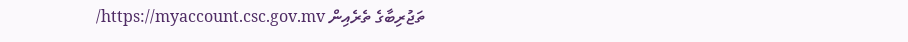ތަޖުރިބާގެ ތެރެއިން https://myaccount.csc.gov.mv/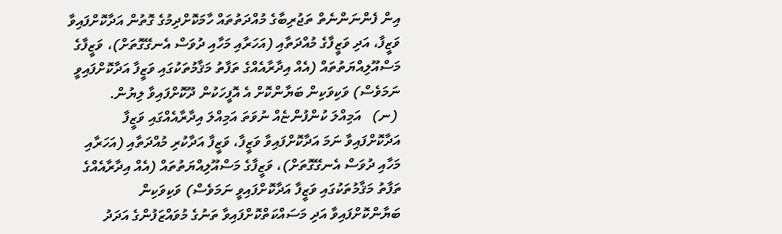އިން ފެންނަންނެތް ތަޖުރިބާގެ މުއްދަތުތައް ހާމަކޮށްދިމުގެ ގޮތުން އަދާކޮށްފައިވާ ވަޒީފާ، އަދި ވަޒީފާގެ މުއްދަތާއި (އަހަރާއި މަހާއި ދުވަސް އެނގޭގޮތަށް)، ވަޒީފާގެ މަސްއޫލިއްޔަތުތައް (އެއް އިދާރާއެއްގެ ތަފާތު މަޤާމުތަކުގައި ވަޒީފާ އަދާކޮށްފައިވީ ނަމަވެސް) ވަކިވަކިން ބަޔާންކޮށް އެ އޮފީހަކުން ދޫކޮށްފައިވާ ލިޔުން.
 (ނ)   އަމިއްލަ ކުންފުންޏެއް ނުވަތަ އަމިއްލަ އިދާރާއެއްގައި ވަޒީފާ އަދާކޮށްފައިވާ ނަމަ އަދާކޮށްފައިވާ ވަޒީފާ، ވަޒީފާ އަދާކުރި މުއްދަތާއި (އަހަރާއި މަހާއި ދުވަސް އެނގޭގޮތަށް)، ވަޒީފާގެ މަސްއޫލިއްޔަތުތައް (އެއް އިދާރާއެއްގެ ތަފާތު މަޤާމުތަކުގައި ވަޒީފާ އަދާކޮށްފައިވީ ނަމަވެސް) ވަކިވަކިން ބަޔާންކޮށްފައިވާ އަދި މަސައްކަތްކޮށްފައިވާ ތަނުގެ މުވައްޒަފުންގެ އަދަދު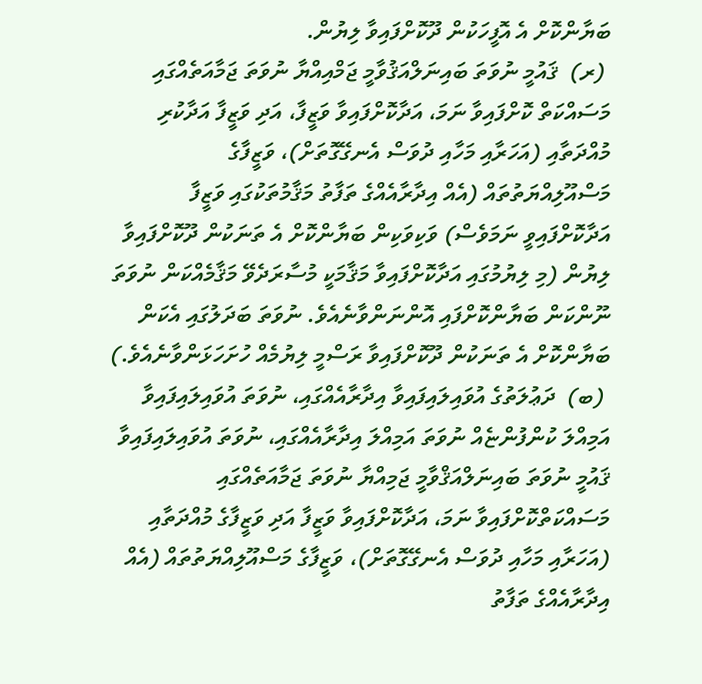ބަޔާންކޮށް އެ އޮފީހަކުން ދޫކޮށްފައިވާ ލިޔުން.
 (ރ)  ޤައުމީ ނުވަތަ ބައިނަލްއަޤުވާމީ ޖަމްއިއްޔާ ނުވަތަ ޖަމާއަތެއްގައި މަސައްކަތް ކޮށްފައިވާ ނަމަ، އަދާކޮށްފައިވާ ވަޒީފާ، އަދި ވަޒީފާ އަދާކުރި މުއްދަތާއި (އަހަރާއި މަހާއި ދުވަސް އެނގޭގޮތަށް)، ވަޒީފާގެ މަސްއޫލިއްޔަތުތައް (އެއް އިދާރާއެއްގެ ތަފާތު މަޤާމުތަކުގައި ވަޒީފާ އަދާކޮށްފައިވީ ނަމަވެސް) ވަކިވަކިން ބަޔާންކޮށް އެ ތަނަކުން ދޫކޮށްފައިވާ ލިޔުން (މި ލިޔުމުގައި އަދާކޮށްފައިވާ މަޤާމަކީ މުސާރަދެވޭ މަޤާމެއްކަން ނުވަތަ ނޫންކަން ބަޔާންކޮށްފައި އޮންނަންވާނެއެވެ. ނުވަތަ ބަދަލުގައި އެކަން ބަޔާންކޮށް އެ ތަނަކުން ދޫކޮށްފައިވާ ރަސްމީ ލިޔުމެއް ހުށަހަޅަންވާނެއެވެ.)
 (ބ)  ދަޢުލަތުގެ އުވައިލައިފައިވާ އިދާރާއެއްގައި، ނުވަތަ އުވައިލައިފައިވާ އަމިއްލަ ކުންފުންޏެއް ނުވަތަ އަމިއްލަ އިދާރާއެއްގައި، ނުވަތަ އުވައިލައިފައިވާ ޤައުމީ ނުވަތަ ބައިނަލްއަޤްވާމީ ޖަމިއްޔާ ނުވަތަ ޖަމާއަތެއްގައި މަސައްކަތްކޮށްފައިވާ ނަމަ، އަދާކޮށްފައިވާ ވަޒީފާ އަދި ވަޒީފާގެ މުއްދަތާއި (އަހަރާއި މަހާއި ދުވަސް އެނގޭގޮތަށް)، ވަޒީފާގެ މަސްއޫލިއްޔަތުތައް (އެއް އިދާރާއެއްގެ ތަފާތު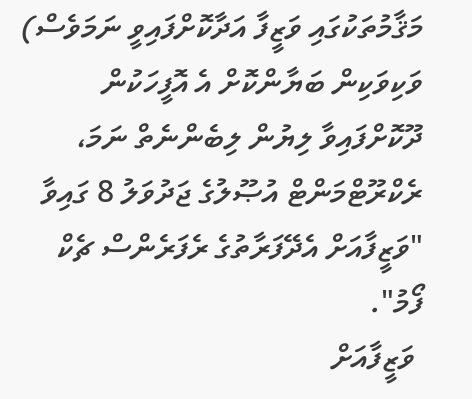މަޤާމުތަކުގައި ވަޒީފާ އަދާކޮށްފައިވީ ނަމަވެސް) ވަކިވަކިން ބަޔާންކޮށް އެ އޮފީހަކުން ދޫކޮށްފައިވާ ލިޔުން ލިބެންނެތް ނަމަ، ރެކްރޫޓްމަންޓް އުޞޫލުގެ ޖަދުވަލު 8 ގައިވާ "ވަޒީފާއަށް އެދޭފަރާތުގެ ރެފަރެންސް ޗެކް ފޯމު".
 ވަޒީފާއަށް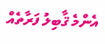އެންމެ ޤާބިލު ފަރާތެއް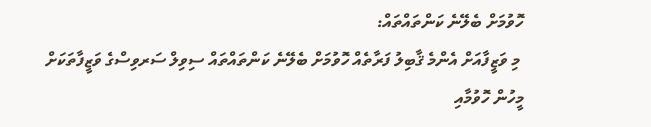ހޮވުމަށް ބެލޭނެ ކަންތައްތައް:
 މި ވަޒީފާއަށް އެންމެ ޤާބިލު ފަރާތެއް ހޮވުމަށް ބެލޭނެ ކަންތައްތައް ސިވިލް ސަރވިސްގެ ވަޒީފާތަކަށް މީހުން ހޮވުމާއި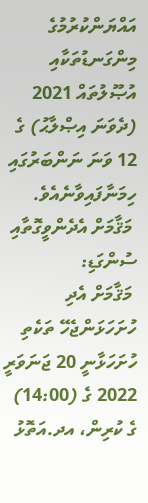އައްޔަންކުރުމުގެ މިންގަނޑުތަކާއި އުޞޫލުތައް 2021 (ދެވަނަ އިޞްލާޙު) ގެ 12 ވަނަ ނަންބަރުގައި ހިމަނާފައިވާނެއެވެ.
 މަޤާމަށް އެދެންވީގޮތާއި ސުންގަޑި:
 މަޤާމަށް އެދި ހުށަހަޅަންޖެހޭ ތަކެތި ހުށަހަޅާނީ 20 ޖަނަވަރީ 2022 ގެ (14:00) ގެ ކުރިން، އދ.އަތޮޅު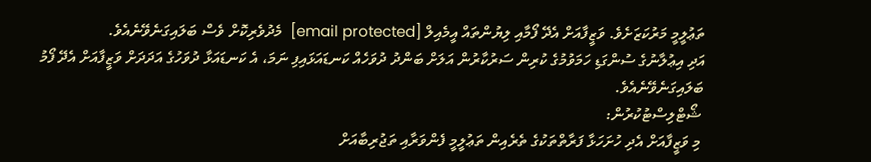ތަޢުލީމީ މަރުކަޒަށެވެ. ވަޒީފާއަށް އެދޭ ފޯމާއި ލިޔުންތައް އީމެއިލް [email protected]  މެދުވެރިކޮށް ވެސް ބަލައިގަނެވޭނެއެވެ.
އަދި އިޢުލާނުގެ ސުންގަޑި ހަމަވުމުގެ ކުރިން ސަރުކާރުން އަލަށް ބަންދު ދުވަހެއް ކަނޑައަޅައިފި ނަމަ، އެ ކަނޑައަޅާ ދުވަހުގެ އަދަދަށް ވަޒީފާއަށް އެދޭ ފޯމު ބަލައިގަނެވޭނެއެވެ.
 ޝޯޓްލިސްޓުކުރުން:
 މި ވަޒީފާއަށް އެދި ހުށަހަޅާ ފަރާތްތަކުގެ ތެރެއިން ތަޢުލީމީ ފެންވަރާއި ތަޖުރިބާއަށް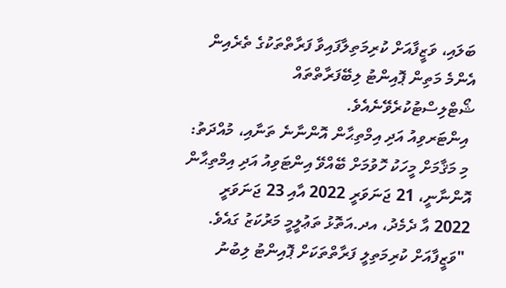ބަލައި، ވަޒީފާއަށް ކުރިމަތިލާފައިވާ ފަރާތްތަކުގެ ތެރެއިން އެންމެ މަތިން ޕޮއިންޓު ލިބޭފަރާތްތައް ޝޯޓްލިސްޓުކުރެވޭނެއެވެ.
 އިންޓަރވިއު އަދި އިމްތިޙާން އޮންނާނެ ތަނާއި، މުއްދަތު:
 މި މަޤާމަށް މީހަކު ހޮވުމަށް ބޭއްވޭ އިންޓަވިއު އަދި އިމްތިޙާން އޮންނާނީ، 21 ޖަނަވަރީ 2022 އާއި 23 ޖަނަވަރީ 2022 އާ ދެމެދު، އދ.އަތޮޅު ތަޢުލީމީ މަރުކަޒު ގައެވެ.
 "ވަޒީފާއަށް ކުރިމަތިލީ ފަރާތްތަކަށް ޕޮއިންޓު ލިބުނު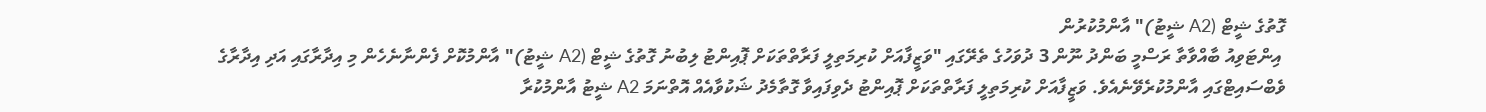ގޮތުގެ ޝީޓް (A2 ޝީޓު)" އާންމުކުރުން
 އިންޓަވިއު ބާއްވާތާ ރަސްމީ ބަންދު ނޫން 3 ދުވަހުގެ ތެރޭގައި "ވަޒީފާއަށް ކުރިމަތިލީ ފަރާތްތަކަށް ޕޮއިންޓު ލިބުނު ގޮތުގެ ޝީޓް (A2 ޝީޓު)" އާންމުކޮށް ފެންނާނެހެން މި އިދާރާގައި އަދި އިދާރާގެ ވެބްސައިޓްގައި އާންމުކުރެވޭނެއެވެ. ވަޒީފާއަށް ކުރިމަތިލީ ފަރާތްތަކަށް ޕޮއިންޓު ދެވިފައިވާ ގޮތާމެދު ޝަކުވާއެއް އޮތްނަމަ A2 ޝީޓު އާންމުކުރާ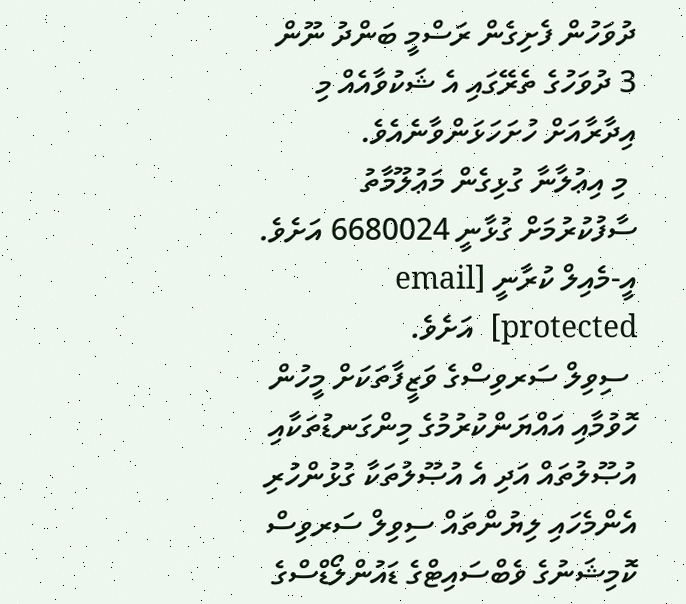ދުވަހުން ފެށިގެން ރަސްމީ ބަންދު ނޫން 3 ދުވަހުގެ ތެރޭގައި އެ ޝަކުވާއެއް މި އިދާރާއަށް ހުށަހަޅަންވާނެއެވެ.
 މި އިޢުލާނާ ގުޅިގެން މަޢުލޫމާތު ސާފުކުރުމަށް ގުޅާނީ 6680024 އަށެވެ. އީ-މެއިލް ކުރާނީ [email protected]  އަށެވެ.
 ސިވިލް ސަރވިސްގެ ވަޒީފާތަކަށް މީހުން ހޮވުމާއި އައްޔަންކުރުމުގެ މިންގަނޑުތަކާއި އުޞޫލުތައް އަދި އެ އުޞޫލުތަކާ ގުޅުންހުރި އެންމެހައި ލިޔުންތައް ސިވިލް ސަރވިސް ކޮމިޝަނުގެ ވެބްސައިޓްގެ ޑައުންލޯޑްސްގެ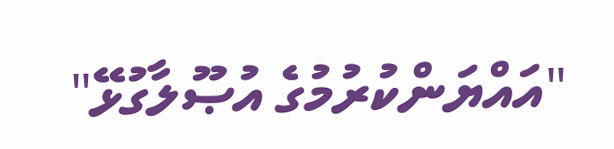"އައްޔަންކުރުމުގެ އުޞޫލާގުޅޭ"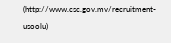(http://www.csc.gov.mv/recruitment-usoolu)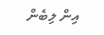އިން ލިބެން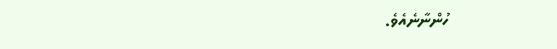ހުންނާނެއެވެ.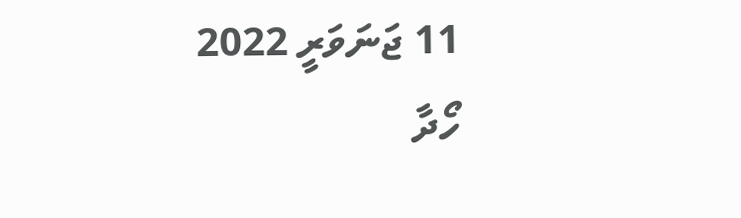11 ޖަނަވަރީ 2022
ހޯދާ